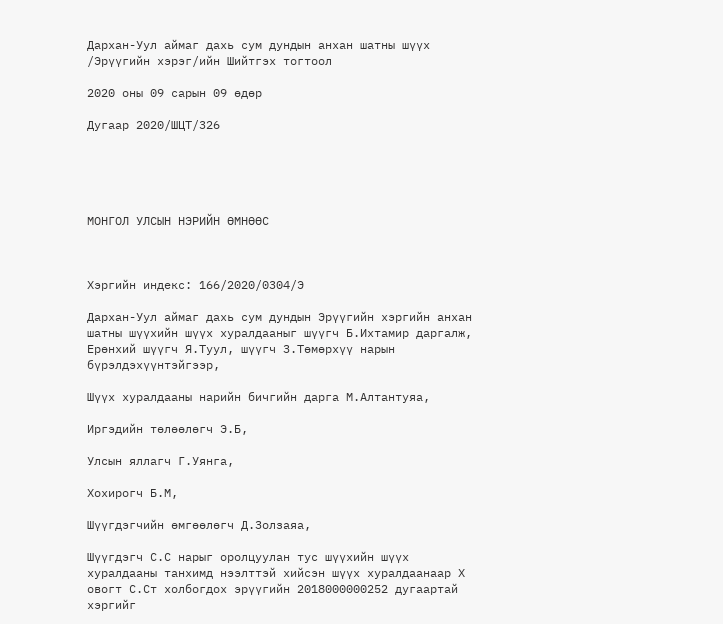Дархан-Уул аймаг дахь сум дундын анхан шатны шүүх /Эрүүгийн хэрэг/ийн Шийтгэх тогтоол

2020 оны 09 сарын 09 өдөр

Дугаар 2020/ШЦТ/326





МОНГОЛ УЛСЫН НЭРИЙН ӨМНӨӨС



Хэргийн индекс: 166/2020/0304/Э

Дархан-Уул аймаг дахь сум дундын Эрүүгийн хэргийн анхан шатны шүүхийн шүүх хуралдааныг шүүгч Б.Ихтамир даргалж, Ерөнхий шүүгч Я.Туул, шүүгч З.Төмөрхүү нарын бүрэлдэхүүнтэйгээр,

Шүүх хуралдааны нарийн бичгийн дарга М.Алтантуяа,

Иргэдийн төлөөлөгч Э.Б,

Улсын яллагч Г.Уянга,

Хохирогч Б.М,

Шүүгдэгчийн өмгөөлөгч Д.Золзаяа,

Шүүгдэгч С.С нарыг оролцуулан тус шүүхийн шүүх хуралдааны танхимд нээлттэй хийсэн шүүх хуралдаанаар Х овогт С.Ст холбогдох эрүүгийн 2018000000252 дугаартай хэргийг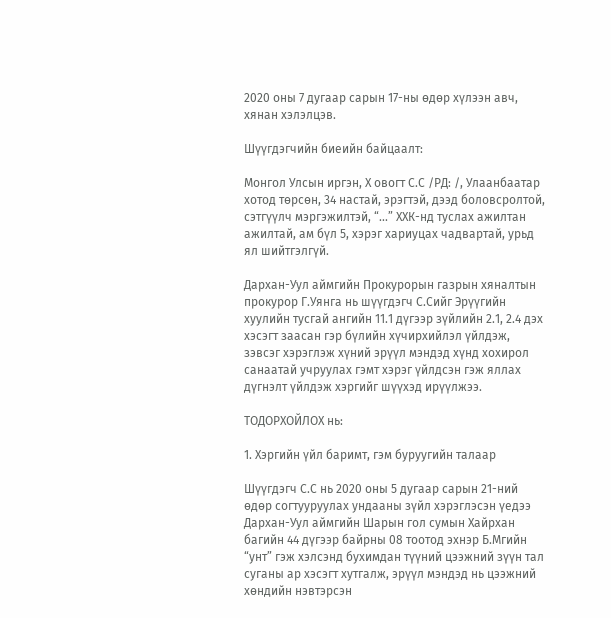2020 оны 7 дугаар сарын 17-ны өдөр хүлээн авч, хянан хэлэлцэв.

Шүүгдэгчийн биеийн байцаалт:

Монгол Улсын иргэн, Х овогт С.С /РД: /, Улаанбаатар хотод төрсөн, 34 настай, эрэгтэй, дээд боловсролтой, сэтгүүлч мэргэжилтэй, “...” ХХК-нд туслах ажилтан ажилтай, ам бүл 5, хэрэг хариуцах чадвартай, урьд ял шийтгэлгүй.

Дархан-Уул аймгийн Прокурорын газрын хяналтын прокурор Г.Уянга нь шүүгдэгч С.Сийг Эрүүгийн хуулийн тусгай ангийн 11.1 дүгээр зүйлийн 2.1, 2.4 дэх хэсэгт заасан гэр бүлийн хүчирхийлэл үйлдэж, зэвсэг хэрэглэж хүний эрүүл мэндэд хүнд хохирол санаатай учруулах гэмт хэрэг үйлдсэн гэж яллах дүгнэлт үйлдэж хэргийг шүүхэд ирүүлжээ.

ТОДОРХОЙЛОХ нь:

1. Хэргийн үйл баримт, гэм буруугийн талаар

Шүүгдэгч С.С нь 2020 оны 5 дугаар сарын 21-ний өдөр согтууруулах ундааны зүйл хэрэглэсэн үедээ Дархан-Уул аймгийн Шарын гол сумын Хайрхан багийн 44 дүгээр байрны 08 тоотод эхнэр Б.Мгийн “унт” гэж хэлсэнд бухимдан түүний цээжний зүүн тал суганы ар хэсэгт хутгалж, эрүүл мэндэд нь цээжний хөндийн нэвтэрсэн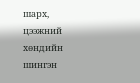шарх, цээжний хөндийн шингэн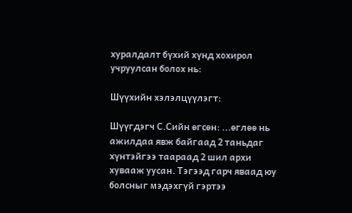хуралдалт бүхий хүнд хохирол учруулсан болох нь:

Шүүхийн хэлэлцүүлэгт:

Шүүгдэгч С.Сийн өгсөн: ...өглөө нь ажилдаа явж байгаад 2 таньдаг хүнтэйгээ таараад 2 шил архи хувааж уусан. Тэгээд гарч яваад юу болсныг мэдэхгүй гэртээ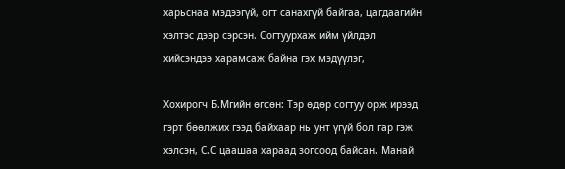харьснаа мэдээгүй, огт санахгүй байгаа, цагдаагийн хэлтэс дээр сэрсэн. Согтуурхаж ийм үйлдэл хийсэндээ харамсаж байна гэх мэдүүлэг,

Хохирогч Б.Мгийн өгсөн: Тэр өдөр согтуу орж ирээд гэрт бөөлжих гээд байхаар нь унт үгүй бол гар гэж хэлсэн, С.С цаашаа хараад зогсоод байсан. Манай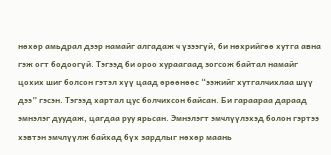нөхөр амьдрал дээр намайг алгадаж ч үзээгүй, би нөхрийгөө хутга авна гэж огт бодоогүй. Тэгээд би ороо хураагаад зогсож байтал намайг цохих шиг болсон гэтэл хүү цаад өрөөнөөс “ээжийг хутгалчихлаа шүү дээ” гэсэн. Тэгээд хартал цус болчихсон байсан. Би гараараа дараад эмнэлэг дуудаж, цагдаа руу ярьсан. Эмнэлэгт эмчлүүлэхэд болон гэртээ хэвтэн эмчлүүлж байхад бүх зардлыг нөхөр маань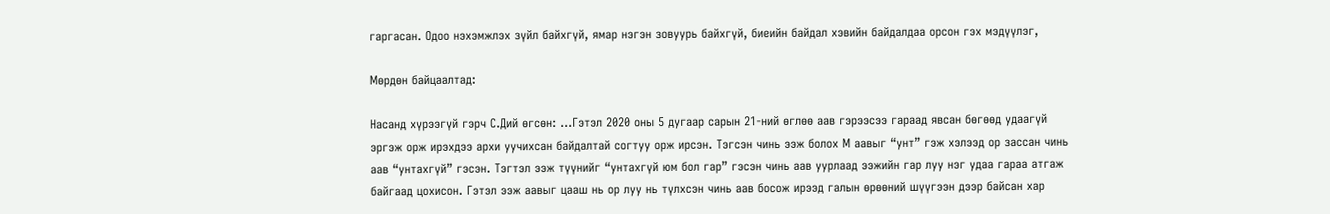гаргасан. Одоо нэхэмжлэх зүйл байхгүй, ямар нэгэн зовуурь байхгүй, биеийн байдал хэвийн байдалдаа орсон гэх мэдүүлэг,

Мөрдөн байцаалтад:

Насанд хүрээгүй гэрч С.Дий өгсөн: ...Гэтэл 2020 оны 5 дугаар сарын 21-ний өглөө аав гэрээсээ гараад явсан бөгөөд удаагүй эргэж орж ирэхдээ архи уучихсан байдалтай согтуу орж ирсэн. Тэгсэн чинь ээж болох М аавыг “унт” гэж хэлээд ор зассан чинь аав “унтахгүй” гэсэн. Тэгтэл ээж түүнийг “унтахгүй юм бол гар” гэсэн чинь аав уурлаад ээжийн гар луу нэг удаа гараа атгаж байгаад цохисон. Гэтэл ээж аавыг цааш нь ор луу нь түлхсэн чинь аав босож ирээд галын өрөөний шүүгээн дээр байсан хар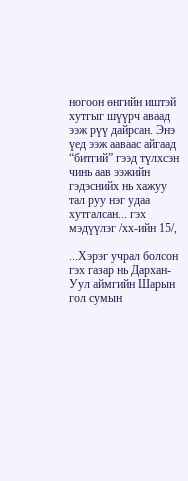ногоон өнгийн иштэй хутгыг шүүрч аваад ээж рүү дайрсан. Энэ үед ээж ааваас айгаад “битгий” гээд түлхсэн чинь аав ээжийн гэдэснийх нь хажуу тал руу нэг удаа хутгалсан... гэх мэдүүлэг /хх-ийн 15/,

...Хэрэг учрал болсон гэх газар нь Дархан-Уул аймгийн Шарын гол сумын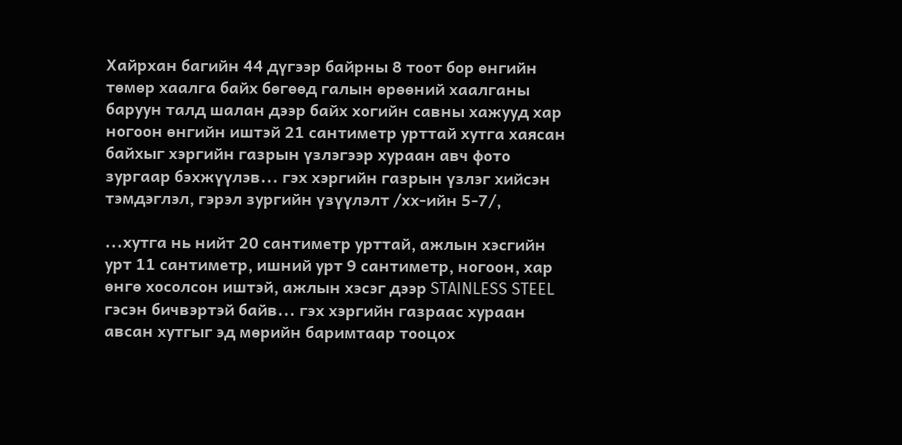Хайрхан багийн 44 дүгээр байрны 8 тоот бор өнгийн төмөр хаалга байх бөгөөд галын өрөөний хаалганы баруун талд шалан дээр байх хогийн савны хажууд хар ногоон өнгийн иштэй 21 сантиметр урттай хутга хаясан байхыг хэргийн газрын үзлэгээр хураан авч фото зургаар бэхжүүлэв... гэх хэргийн газрын үзлэг хийсэн тэмдэглэл, гэрэл зургийн үзүүлэлт /хх-ийн 5-7/,

...хутга нь нийт 20 сантиметр урттай, ажлын хэсгийн урт 11 сантиметр, ишний урт 9 сантиметр, ногоон, хар өнгө хосолсон иштэй, ажлын хэсэг дээр STAINLESS STEEL гэсэн бичвэртэй байв... гэх хэргийн газраас хураан авсан хутгыг эд мөрийн баримтаар тооцох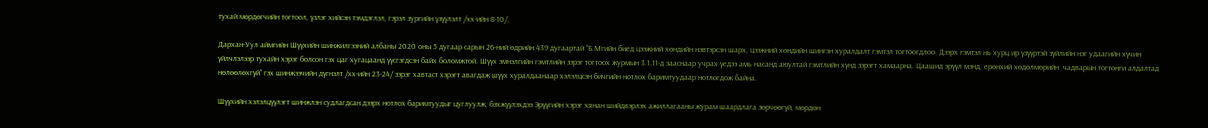тухай мөрдөгчийн тогтоол, үзлэг хийсэн тэмдэглэл, гэрэл зургийн үзүүлэлт /хх-ийн 8-10/,

Дархан-Уул аймгийн Шүүхийн шинжилгээний албаны 2020 оны 5 дугаар сарын 26-ний өдрийн 439 дугаартай “Б.Мгийн биед цээжний хөндийн нэвтэрсэн шарх, цээжний хөндийн шингэн хуралдалт гэмтэл тогтоогдлоо. Дээрх гэмтэл нь хурц ир үзүүртэй зүйлийн нэг удаагийн хүчин үйлчлэлээр тухайн хэрэг болсон гэх цаг хугацаанд үүсгэгдсэн байх боломжтой. Шүүх эмнэлгийн гэмтлийн зэрэг тогтоох журмын 3.1.11-д зааснаар учрах үедээ амь насанд аюултай гэмтлийн хүнд зэрэгт хамаарна. Цаашид эрүүл мэнд, ерөнхий хөдөлмөрийн  чадварын тогтонги алдалтад нөлөөлөхгүй” гэх шинжээчийн дүгнэлт /хх-ийн 23-24/ зэрэг хавтаст хэрэгт авагдаж шүүх хуралдаанаар хэлэлцсэн бичгийн нотлох баримтуудаар нотлогдож байна.

Шүүхийн хэлэлцүүлэгт шинжлэн судлагдсан дээрх нотлох баримтуудыг цуглуулж, бэхжүүлэхдээ Эрүүгийн хэрэг хянан шийдвэрлэх ажиллагааны журам шаардлага зөрчөөгүй, мөрдөн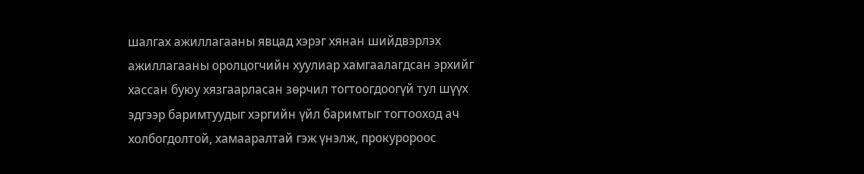шалгах ажиллагааны явцад хэрэг хянан шийдвэрлэх ажиллагааны оролцогчийн хуулиар хамгаалагдсан эрхийг хассан буюу хязгаарласан зөрчил тогтоогдоогүй тул шүүх эдгээр баримтуудыг хэргийн үйл баримтыг тогтооход ач холбогдолтой, хамааралтай гэж үнэлж, прокуророос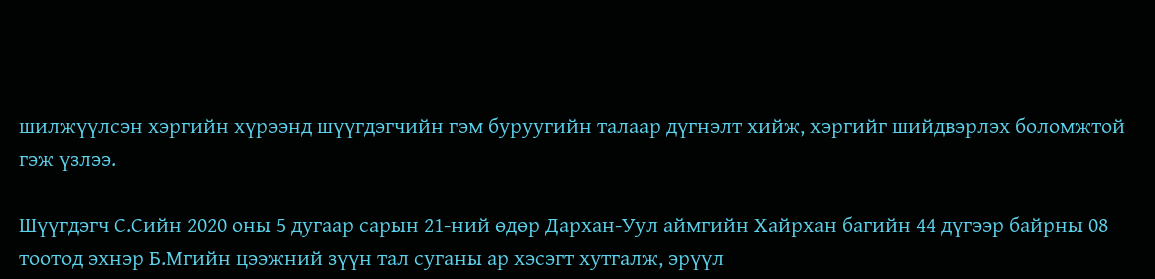шилжүүлсэн хэргийн хүрээнд шүүгдэгчийн гэм буруугийн талаар дүгнэлт хийж, хэргийг шийдвэрлэх боломжтой гэж үзлээ.

Шүүгдэгч С.Сийн 2020 оны 5 дугаар сарын 21-ний өдөр Дархан-Уул аймгийн Хайрхан багийн 44 дүгээр байрны 08 тоотод эхнэр Б.Мгийн цээжний зүүн тал суганы ар хэсэгт хутгалж, эрүүл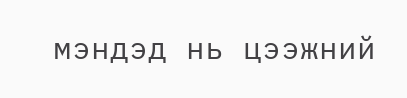мэндэд нь цээжний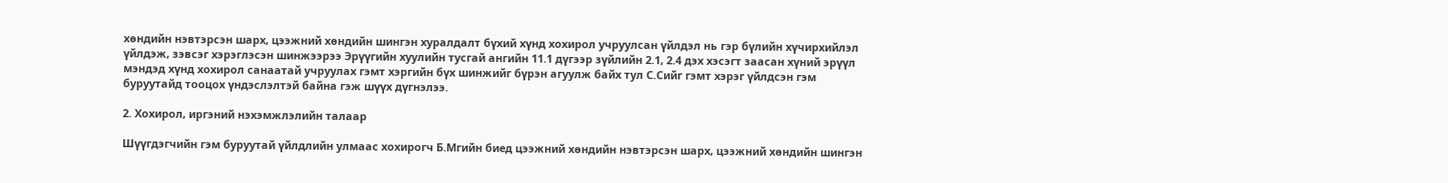хөндийн нэвтэрсэн шарх, цээжний хөндийн шингэн хуралдалт бүхий хүнд хохирол учруулсан үйлдэл нь гэр бүлийн хүчирхийлэл үйлдэж, зэвсэг хэрэглэсэн шинжээрээ Эрүүгийн хуулийн тусгай ангийн 11.1 дүгээр зүйлийн 2.1, 2.4 дэх хэсэгт заасан хүний эрүүл мэндэд хүнд хохирол санаатай учруулах гэмт хэргийн бүх шинжийг бүрэн агуулж байх тул С.Сийг гэмт хэрэг үйлдсэн гэм буруутайд тооцох үндэслэлтэй байна гэж шүүх дүгнэлээ.

2. Хохирол, иргэний нэхэмжлэлийн талаар

Шүүгдэгчийн гэм буруутай үйлдлийн улмаас хохирогч Б.Мгийн биед цээжний хөндийн нэвтэрсэн шарх, цээжний хөндийн шингэн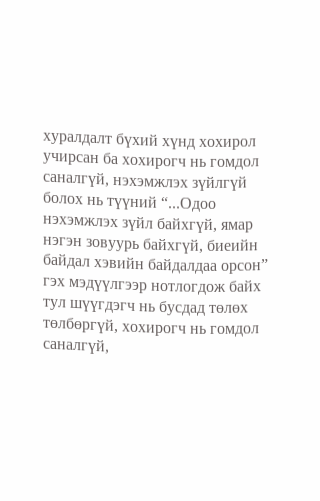хуралдалт бүхий хүнд хохирол учирсан ба хохирогч нь гомдол саналгүй, нэхэмжлэх зүйлгүй болох нь түүний “...Одоо нэхэмжлэх зүйл байхгүй, ямар нэгэн зовуурь байхгүй, биеийн байдал хэвийн байдалдаа орсон” гэх мэдүүлгээр нотлогдож байх тул шүүгдэгч нь бусдад төлөх төлбөргүй, хохирогч нь гомдол саналгүй,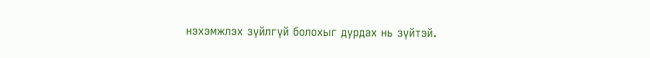нэхэмжлэх зүйлгүй болохыг дурдах нь зүйтэй.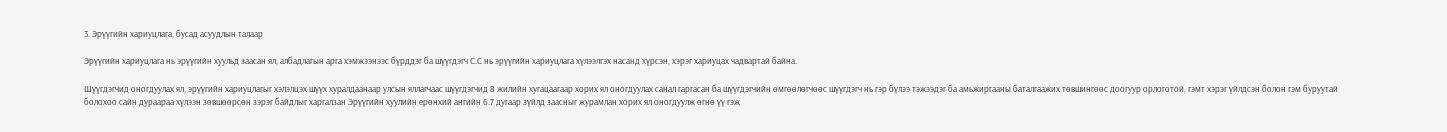3. Эрүүгийн хариуцлага, бусад асуудлын талаар

Эрүүгийн хариуцлага нь эрүүгийн хуульд заасан ял, албадлагын арга хэмжээнээс бүрддэг ба шүүгдэгч С.С нь эрүүгийн хариуцлага хүлээлгэх насанд хүрсэн, хэрэг хариуцах чадвартай байна.

Шүүгдэгчид оногдуулах ял, эрүүгийн хариуцлагыг хэлэлцэх шүүх хуралдаанаар улсын яллагчаас шүүгдэгчид 8 жилийн хугацаагаар хорих ял оногдуулах санал гаргасан ба шүүгдэгчийн өмгөөлөгчөөс шүүгдэгч нь гэр бүлээ тэжээдэг ба амьжиргааны баталгаажих төвшингөөс доогуур орлоготой, гэмт хэрэг үйлдсэн болон гэм буруутай болохоо сайн дураараа хүлээн зөвшөөрсөн зэрэг байдлыг харгалзан Эрүүгийн хуулийн ерөнхий ангийн 6.7 дугаар зүйлд заасныг журамлан хорих ял оногдуулж өгнө үү гэж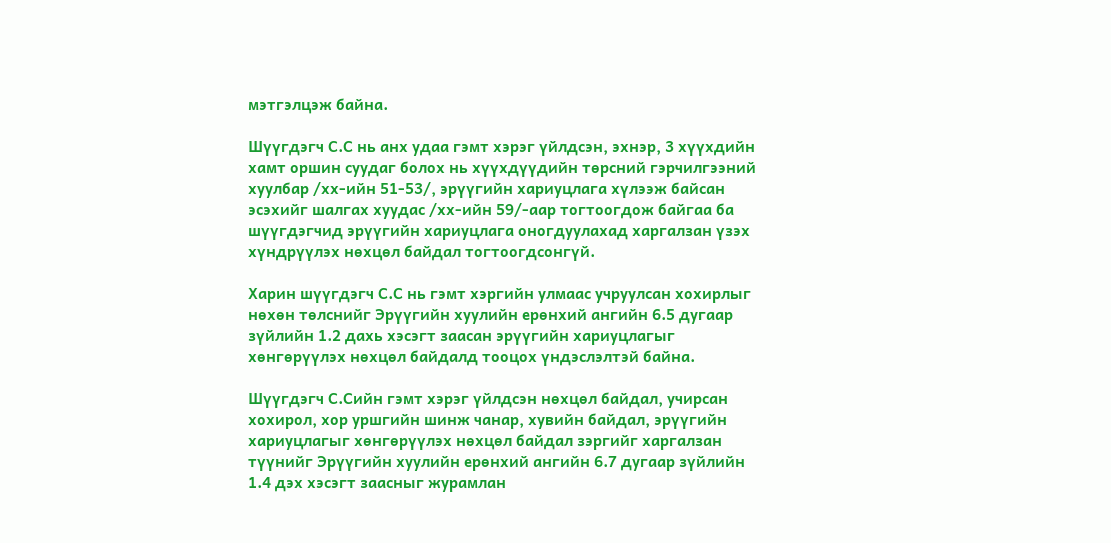мэтгэлцэж байна.

Шүүгдэгч С.С нь анх удаа гэмт хэрэг үйлдсэн, эхнэр, 3 хүүхдийн хамт оршин суудаг болох нь хүүхдүүдийн төрсний гэрчилгээний хуулбар /хх-ийн 51-53/, эрүүгийн хариуцлага хүлээж байсан эсэхийг шалгах хуудас /хх-ийн 59/-аар тогтоогдож байгаа ба шүүгдэгчид эрүүгийн хариуцлага оногдуулахад харгалзан үзэх хүндрүүлэх нөхцөл байдал тогтоогдсонгүй.

Харин шүүгдэгч С.С нь гэмт хэргийн улмаас учруулсан хохирлыг нөхөн төлснийг Эрүүгийн хуулийн ерөнхий ангийн 6.5 дугаар зүйлийн 1.2 дахь хэсэгт заасан эрүүгийн хариуцлагыг хөнгөрүүлэх нөхцөл байдалд тооцох үндэслэлтэй байна.

Шүүгдэгч С.Сийн гэмт хэрэг үйлдсэн нөхцөл байдал, учирсан хохирол, хор уршгийн шинж чанар, хувийн байдал, эрүүгийн хариуцлагыг хөнгөрүүлэх нөхцөл байдал зэргийг харгалзан түүнийг Эрүүгийн хуулийн ерөнхий ангийн 6.7 дугаар зүйлийн 1.4 дэх хэсэгт заасныг журамлан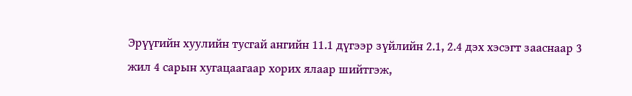Эрүүгийн хуулийн тусгай ангийн 11.1 дүгээр зүйлийн 2.1, 2.4 дэх хэсэгт зааснаар 3 жил 4 сарын хугацаагаар хорих ялаар шийтгэж,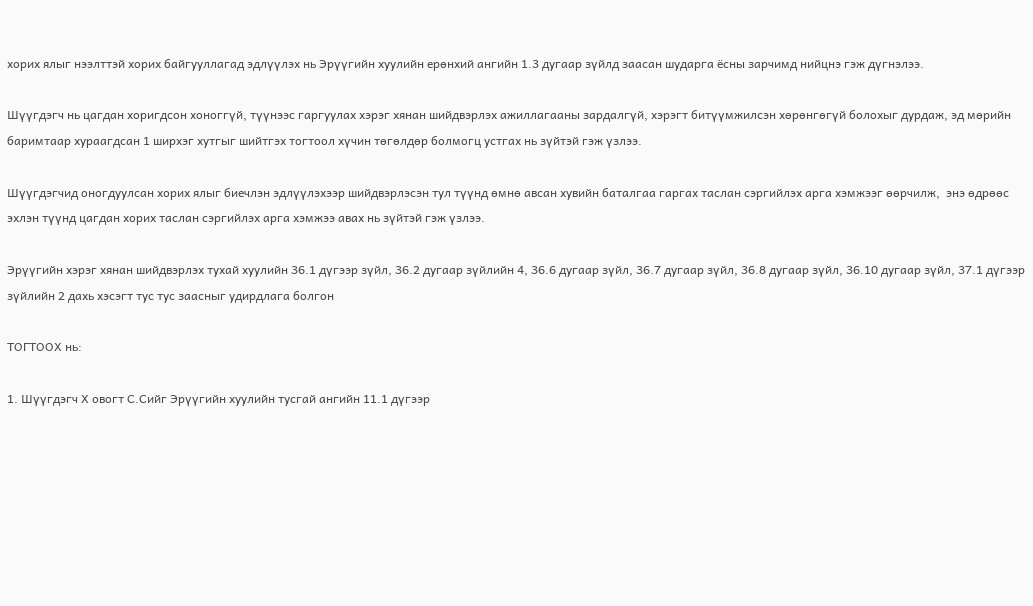хорих ялыг нээлттэй хорих байгууллагад эдлүүлэх нь Эрүүгийн хуулийн ерөнхий ангийн 1.3 дугаар зүйлд заасан шударга ёсны зарчимд нийцнэ гэж дүгнэлээ.

Шүүгдэгч нь цагдан хоригдсон хоноггүй, түүнээс гаргуулах хэрэг хянан шийдвэрлэх ажиллагааны зардалгүй, хэрэгт битүүмжилсэн хөрөнгөгүй болохыг дурдаж, эд мөрийн баримтаар хураагдсан 1 ширхэг хутгыг шийтгэх тогтоол хүчин төгөлдөр болмогц устгах нь зүйтэй гэж үзлээ.

Шүүгдэгчид оногдуулсан хорих ялыг биечлэн эдлүүлэхээр шийдвэрлэсэн тул түүнд өмнө авсан хувийн баталгаа гаргах таслан сэргийлэх арга хэмжээг өөрчилж,  энэ өдрөөс эхлэн түүнд цагдан хорих таслан сэргийлэх арга хэмжээ авах нь зүйтэй гэж үзлээ.

Эрүүгийн хэрэг хянан шийдвэрлэх тухай хуулийн 36.1 дүгээр зүйл, 36.2 дугаар зүйлийн 4, 36.6 дугаар зүйл, 36.7 дугаар зүйл, 36.8 дугаар зүйл, 36.10 дугаар зүйл, 37.1 дүгээр зүйлийн 2 дахь хэсэгт тус тус заасныг удирдлага болгон

ТОГТООХ нь:

1. Шүүгдэгч Х овогт С.Сийг Эрүүгийн хуулийн тусгай ангийн 11.1 дүгээр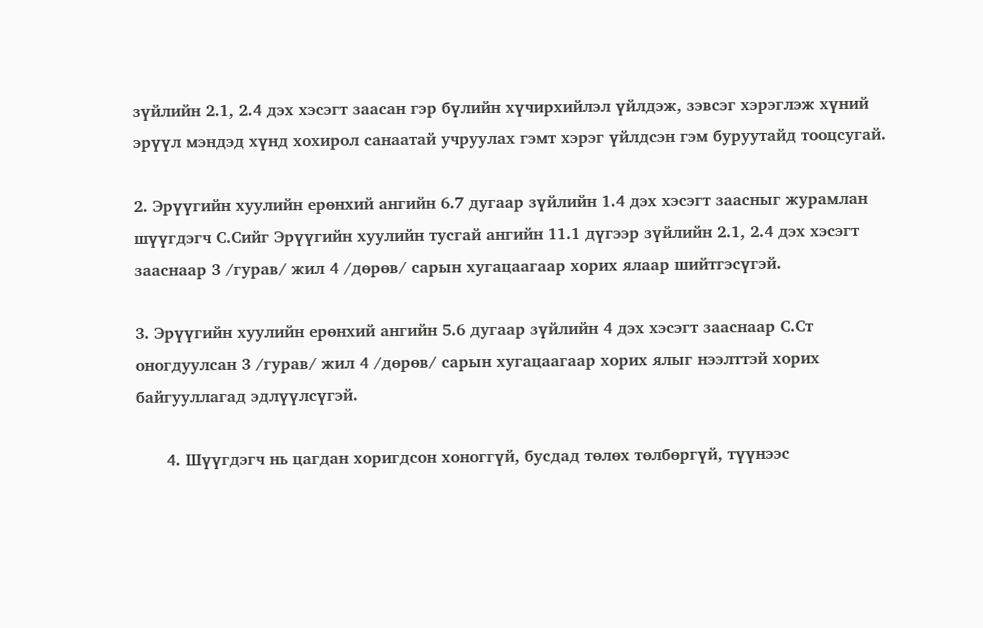зүйлийн 2.1, 2.4 дэх хэсэгт заасан гэр бүлийн хүчирхийлэл үйлдэж, зэвсэг хэрэглэж хүний эрүүл мэндэд хүнд хохирол санаатай учруулах гэмт хэрэг үйлдсэн гэм буруутайд тооцсугай.

2. Эрүүгийн хуулийн ерөнхий ангийн 6.7 дугаар зүйлийн 1.4 дэх хэсэгт заасныг журамлан шүүгдэгч С.Сийг Эрүүгийн хуулийн тусгай ангийн 11.1 дүгээр зүйлийн 2.1, 2.4 дэх хэсэгт зааснаар 3 /гурав/ жил 4 /дөрөв/ сарын хугацаагаар хорих ялаар шийтгэсүгэй.

3. Эрүүгийн хуулийн ерөнхий ангийн 5.6 дугаар зүйлийн 4 дэх хэсэгт зааснаар С.Ст оногдуулсан 3 /гурав/ жил 4 /дөрөв/ сарын хугацаагаар хорих ялыг нээлттэй хорих байгууллагад эдлүүлсүгэй.

      4. Шүүгдэгч нь цагдан хоригдсон хоноггүй, бусдад төлөх төлбөргүй, түүнээс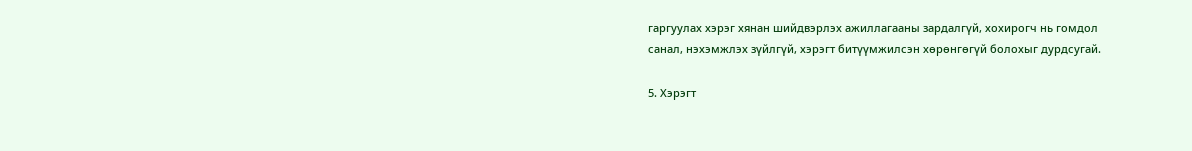гаргуулах хэрэг хянан шийдвэрлэх ажиллагааны зардалгүй, хохирогч нь гомдол санал, нэхэмжлэх зүйлгүй, хэрэгт битүүмжилсэн хөрөнгөгүй болохыг дурдсугай.

5. Хэрэгт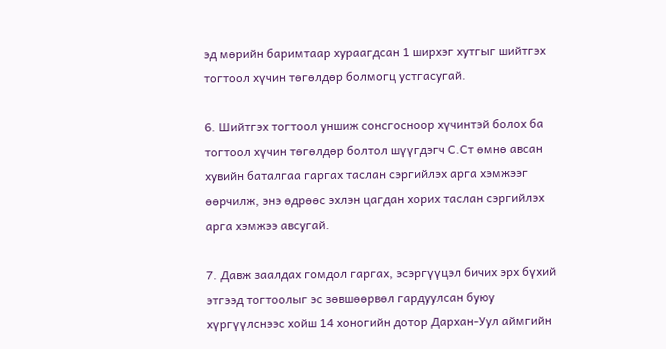эд мөрийн баримтаар хураагдсан 1 ширхэг хутгыг шийтгэх тогтоол хүчин төгөлдөр болмогц устгасугай.

6. Шийтгэх тогтоол уншиж сонсгосноор хүчинтэй болох ба тогтоол хүчин төгөлдөр болтол шүүгдэгч С.Ст өмнө авсан хувийн баталгаа гаргах таслан сэргийлэх арга хэмжээг өөрчилж, энэ өдрөөс эхлэн цагдан хорих таслан сэргийлэх арга хэмжээ авсугай.

7. Давж заалдах гомдол гаргах, эсэргүүцэл бичих эрх бүхий этгээд тогтоолыг эс зөвшөөрвөл гардуулсан буюу хүргүүлснээс хойш 14 хоногийн дотор Дархан-Уул аймгийн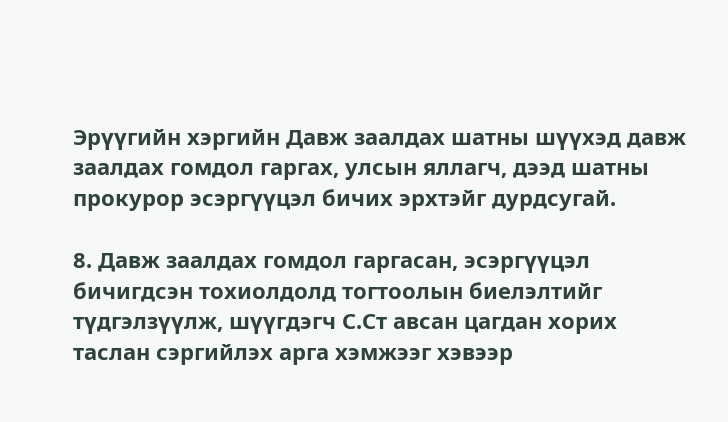Эрүүгийн хэргийн Давж заалдах шатны шүүхэд давж заалдах гомдол гаргах, улсын яллагч, дээд шатны прокурор эсэргүүцэл бичих эрхтэйг дурдсугай.

8. Давж заалдах гомдол гаргасан, эсэргүүцэл бичигдсэн тохиолдолд тогтоолын биелэлтийг түдгэлзүүлж, шүүгдэгч С.Ст авсан цагдан хорих таслан сэргийлэх арга хэмжээг хэвээр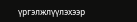үргэлжлүүлэхээр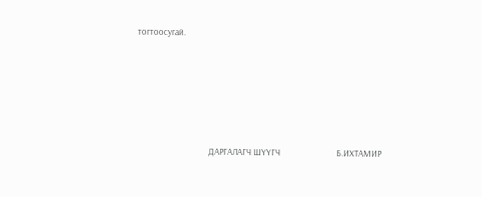тогтоосугай.









                                    ДАРГАЛАГЧ ШҮҮГЧ                            Б.ИХТАМИР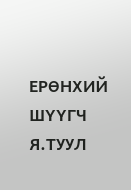ЕРӨНХИЙ ШҮҮГЧ                              Я.ТУУЛ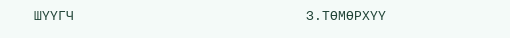ШҮҮГЧ                             З.ТӨМӨРХҮҮ